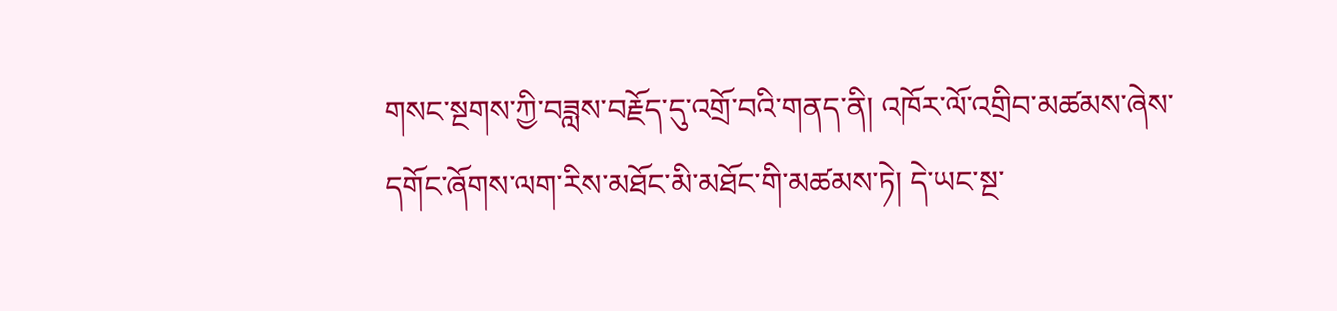གསང་སྔགས་ཀྱི་བཟླས་བརྗོད་དུ་འགྲོ་བའི་གནད་ནི། འཁོར་ལོ་འགྲིབ་མཚམས་ཞེས་དགོང་ཞོགས་ལག་རིས་མཐོང་མི་མཐོང་གི་མཚམས་ཏེ། དེ་ཡང་སྔ་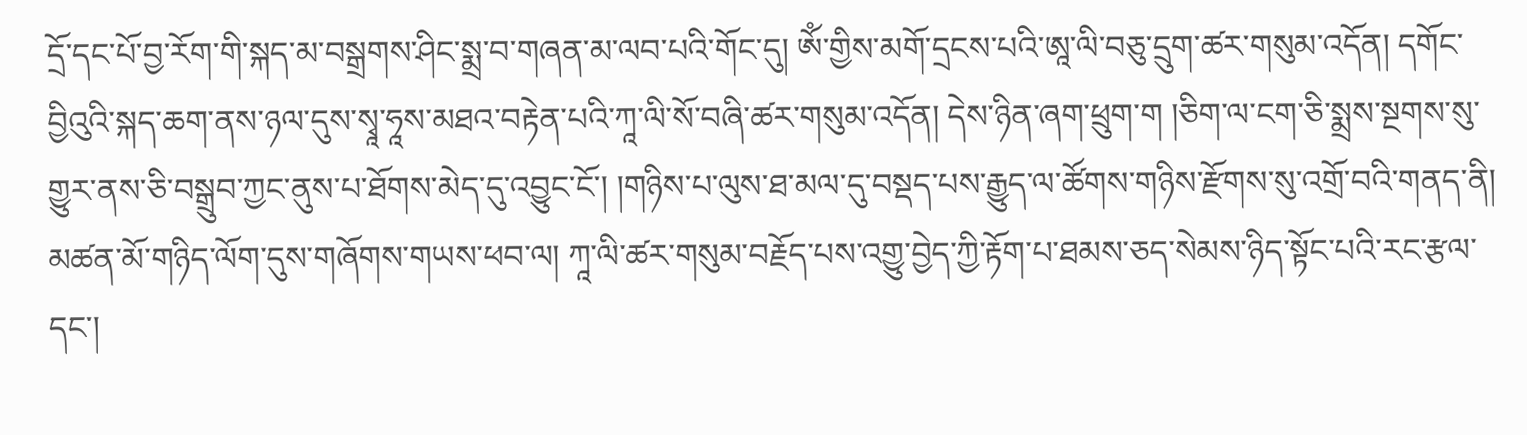དྲོ་དང་པོ་བྱ་རོག་གི་སྐད་མ་བསྒྲགས་ཤིང་སྨྲ་བ་གཞན་མ་ལབ་པའི་གོང་དུ། ༀ་གྱིས་མགོ་དྲངས་པའི་ཨཱ་ལི་བཅུ་དྲུག་ཚར་གསུམ་འདོན། དགོང་བྱིའུའི་སྐད་ཆག་ནས་ཉལ་དུས་སྭཱ་ཧཱས་མཐའ་བརྟེན་པའི་ཀཱ་ལི་སོ་བཞི་ཚར་གསུམ་འདོན། དེས་ཉིན་ཞག་ཕྲུག་ག །ཅིག་ལ་ངག་ཅི་སྨྲས་སྔགས་སུ་གྱུར་ནས་ཅི་བསྒྲུབ་ཀྱང་ནུས་པ་ཐོགས་མེད་དུ་འབྱུང་ངོ་། །གཉིས་པ་ལུས་ཐ་མལ་དུ་བསྡད་པས་རྒྱུད་ལ་ཚོགས་གཉིས་རྫོགས་སུ་འགྲོ་བའི་གནད་ནི། མཚན་མོ་གཉིད་ལོག་དུས་གཞོགས་གཡས་ཕབ་ལ། ཀཱ་ལི་ཚར་གསུམ་བརྗོད་པས་འགྱུ་བྱེད་ཀྱི་རྟོག་པ་ཐམས་ཅད་སེམས་ཉིད་སྟོང་པའི་རང་རྩལ་དང་།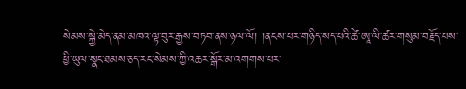སེམས་སྐྱེ་མེད་ནམ་མཁའ་ལྟ་བུར་རྒྱས་བཏབ་ནས་ཉལ་ལོ། །ནངས་པར་གཉིད་སད་པའི་ཚེ་ཨཱ་ལི་ཚར་གསུམ་བརྗོད་པས་ཕྱི་ཡུལ་སྣང་ཐམས་ཅད་རང་སེམས་ཀྱི་འཆར་སྒོར་མ་འགགས་པར་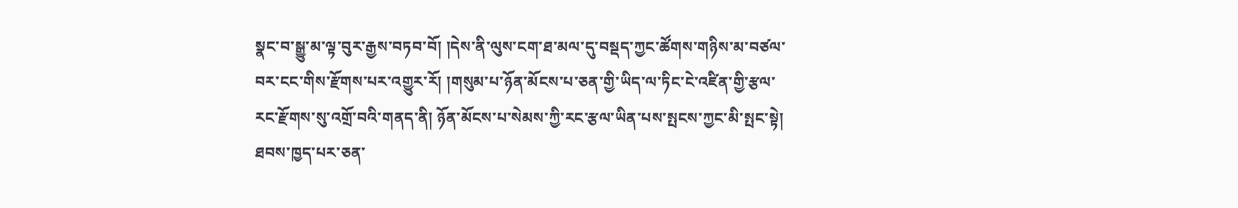སྣང་བ་སྒྱུ་མ་ལྟ་བུར་རྒྱས་བཏབ་བོ། །དེས་ནི་ལུས་ངག་ཐ་མལ་དུ་བསྡད་ཀྱང་ཚོགས་གཉིས་མ་བཙལ་བར་ངང་གིས་རྫོགས་པར་འགྱུར་རོ། །གསུམ་པ་ཉོན་མོངས་པ་ཅན་གྱི་ཡིད་ལ་ཏིང་ངེ་འཛིན་གྱི་རྩལ་རང་རྫོགས་སུ་འགྲོ་བའི་གནད་ནི། ཉོན་མོངས་པ་སེམས་ཀྱི་རང་རྩལ་ཡིན་པས་སྤངས་ཀྱང་མི་སྤང་སྟེ། ཐབས་ཁྱད་པར་ཅན་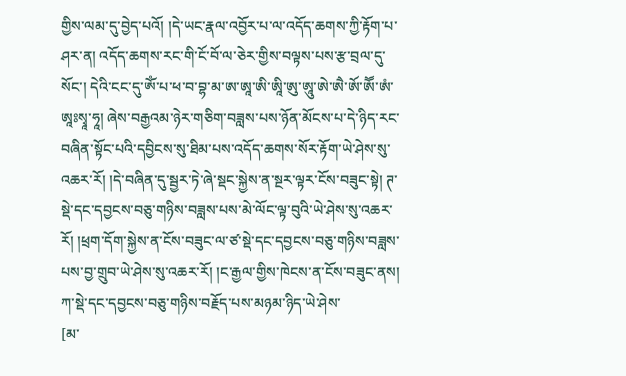གྱིས་ལམ་དུ་བྱེད་པའོ། །དེ་ཡང་རྣལ་འབྱོར་པ་ལ་འདོད་ཆགས་ཀྱི་རྟོག་པ་ཤར་ན། འདོད་ཆགས་རང་གི་ངོ་བོ་ལ་ཅེར་གྱིས་བལྟས་པས་རྩ་བྲལ་དུ་སོང་། དེའི་ངང་དུ་ༀ་པ་ཕ་བ་བྷ་མ་ཨ་ཨཱ་ཨི་ཨཱི་ཨུ་ཨཱུ་ཨེ་ཨཻ་ཨོ་ཨཽ་ཨཾ་ཨཱཿསྭཱ་ཧཱ། ཞེས་བརྒྱའམ་ཉེར་གཅིག་བཟླས་པས་ཉོན་མོངས་པ་དེ་ཉིད་རང་བཞིན་སྟོང་པའི་དབྱིངས་སུ་ཐིམ་པས་འདོད་ཆགས་སོར་རྟོག་ཡེ་ཤེས་སུ་འཆར་རོ། །དེ་བཞིན་དུ་སྦྱར་ཏེ་ཞེ་སྡང་སྐྱེས་ན་སྔར་ལྟར་ངོས་བཟུང་སྟེ། ཊ་སྡེ་དང་དབྱངས་བཅུ་གཉིས་བཟླས་པས་མེ་ལོང་ལྟ་བུའི་ཡེ་ཤེས་སུ་འཆར་རོ། །ཕྲག་དོག་སྐྱེས་ན་ངོས་བཟུང་ལ་ཙ་སྡེ་དང་དབྱངས་བཅུ་གཉིས་བཟླས་པས་བྱ་གྲུབ་ཡེ་ཤེས་སུ་འཆར་རོ། །ང་རྒྱལ་གྱིས་ཁེངས་ན་ངོས་བཟུང་ནས། ཀ་སྡེ་དང་དབྱངས་བཅུ་གཉིས་བརྗོད་པས་མཉམ་ཉིད་ཡེ་ཤེས་
[མ་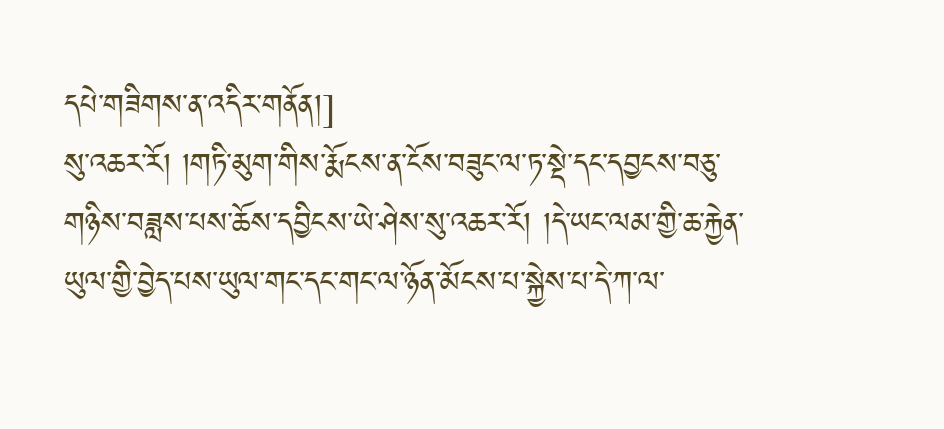དཔེ་གཟིགས་ན་འདིར་གནོན།]
སུ་འཆར་རོ། །གཏི་མུག་གིས་རྨོངས་ན་ངོས་བཟུང་ལ་ཏ་སྡེ་དང་དབྱངས་བཅུ་གཉིས་བཟླས་པས་ཆོས་དབྱིངས་ཡེ་ཤེས་སུ་འཆར་རོ། །དེ་ཡང་ལམ་གྱི་ཆ་རྐྱེན་ཡུལ་གྱི་བྱེད་པས་ཡུལ་གང་དང་གང་ལ་ཉོན་མོངས་པ་སྐྱེས་པ་དེ་ཀ་ལ་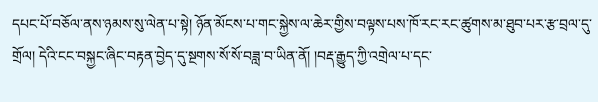དཔང་པོ་བཅོལ་ནས་ཉམས་སུ་ལེན་པ་སྟེ། ཉོན་མོངས་པ་གང་སྐྱེས་ལ་ཆེར་གྱིས་བལྟས་པས་ཁོ་རང་རང་ཚུགས་མ་ཐུབ་པར་རྩ་བྲལ་དུ་གྲོལ། དེའི་ངང་བསྐྱང་ཞིང་བརྟན་བྱེད་དུ་སྔགས་སོ་སོ་བཟླ་བ་ཡིན་ནོ། །བརྡ་རྒྱུད་ཀྱི་འགྲེལ་པ་དང་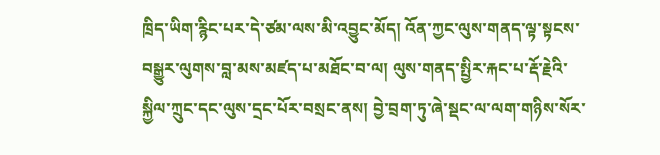ཁྲིད་ཡིག་རྙིང་པར་དེ་ཙམ་ལས་མི་འབྱུང་མོད། འོན་ཀྱང་ལུས་གནད་ལྟ་སྟངས་བསྒྱུར་ལུགས་བླ་མས་མཛད་པ་མཐོང་བ་ལ། ལུས་གནད་སྤྱིར་རྐང་པ་རྡོ་རྗེའི་སྐྱིལ་ཀྲུང་དང་ལུས་དྲང་པོར་བསྲང་ནས། བྱེ་བྲག་ཏུ་ཞེ་སྡང་ལ་ལག་གཉིས་སོར་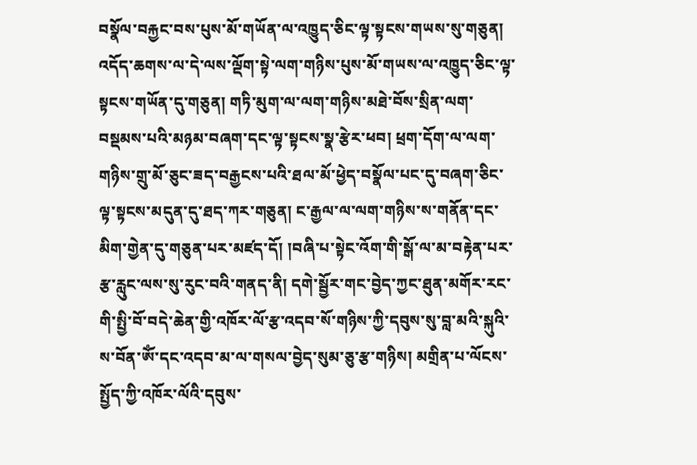བསྣོལ་བརྐྱང་བས་པུས་མོ་གཡོན་ལ་འཁྱུད་ཅིང་ལྟ་སྟངས་གཡས་སུ་གཅུན། འདོད་ཆགས་ལ་དེ་ལས་ལྡོག་སྟེ་ལག་གཉིས་པུས་མོ་གཡས་ལ་འཁྱུད་ཅིང་ལྟ་སྟངས་གཡོན་དུ་གཅུན། གཏི་མུག་ལ་ལག་གཉིས་མཐེ་བོས་སྲིན་ལག་བསྡམས་པའི་མཉམ་བཞག་དང་ལྟ་སྟངས་སྣ་རྩེར་ཕབ། ཕྲག་དོག་ལ་ལག་གཉིས་གྲུ་མོ་ཅུང་ཟད་བརྒྱངས་པའི་ཐལ་མོ་ཕྱེད་བསྣོལ་པང་དུ་བཞག་ཅིང་ལྟ་སྟངས་མདུན་དུ་ཐད་ཀར་གཅུན། ང་རྒྱལ་ལ་ལག་གཉིས་ས་གནོན་དང་མིག་གྱེན་དུ་གཅུན་པར་མཛད་དོ། །བཞི་པ་སྟེང་འོག་གི་སྒོ་ལ་མ་བརྟེན་པར་རྩ་རླུང་ལས་སུ་རུང་བའི་གནད་ནི། དགེ་སྦྱོར་གང་བྱེད་ཀྱང་ཐུན་མགོར་རང་གི་སྤྱི་བོ་བདེ་ཆེན་གྱི་འཁོར་ལོ་རྩ་འདབ་སོ་གཉིས་ཀྱི་དབུས་སུ་བླ་མའི་སྐུའི་ས་བོན་ༀ་དང་འདབ་མ་ལ་གསལ་བྱེད་སུམ་ཅུ་རྩ་གཉིས། མགྲིན་པ་ལོངས་སྤྱོད་ཀྱི་འཁོར་ལོའི་དབུས་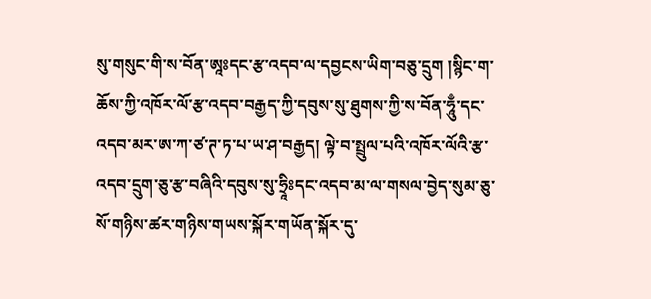སུ་གསུང་གི་ས་བོན་ཨཱཿདང་རྩ་འདབ་ལ་དབྱངས་ཡིག་བཅུ་དྲུག །སྙིང་ག་ཆོས་ཀྱི་འཁོར་ལོ་རྩ་འདབ་བརྒྱད་ཀྱི་དབུས་སུ་ཐུགས་ཀྱི་ས་བོན་ཧཱུྃ་དང་འདབ་མར་ཨ་ཀ་ཙ་ཊ་ཏ་པ་ཡ་ཤ་བརྒྱད། ལྟེ་བ་སྤྲུལ་པའི་འཁོར་ལོའི་རྩ་འདབ་དྲུག་ཅུ་རྩ་བཞིའི་དབུས་སུ་ཧྲཱིཿདང་འདབ་མ་ལ་གསལ་བྱེད་སུམ་ཅུ་སོ་གཉིས་ཚར་གཉིས་གཡས་སྐོར་གཡོན་སྐོར་དུ་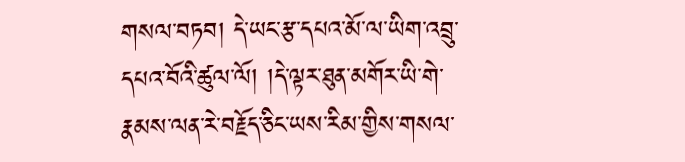གསལ་བཏབ། དེ་ཡང་རྩ་དཔའ་མོ་ལ་ཡིག་འབྲུ་དཔའ་བོའི་ཚུལ་ལོ། །དེ་ལྟར་ཐུན་མགོར་ཡི་གེ་རྣམས་ལན་རེ་བརྗོད་ཅིང་ཡས་རིམ་གྱིས་གསལ་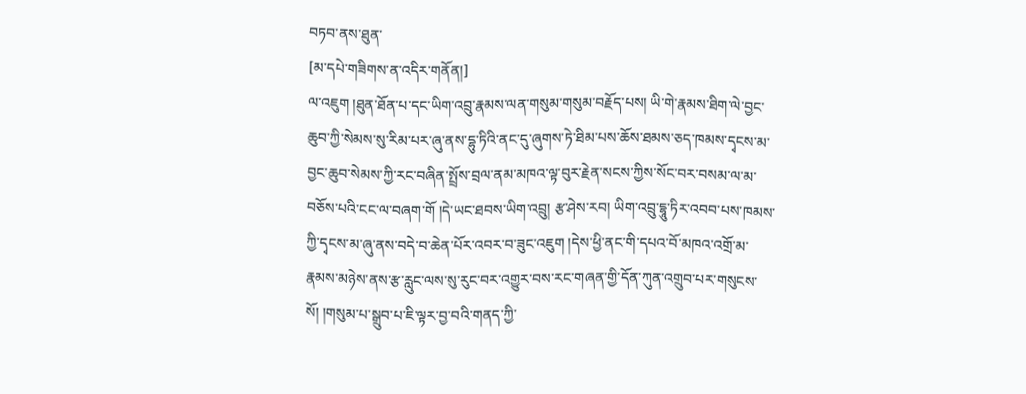བཏབ་ནས་ཐུན་
[མ་དཔེ་གཟིགས་ན་འདིར་གནོན།]
ལ་འཇུག །ཐུན་ཐོན་པ་དང་ཡིག་འབྲུ་རྣམས་ལན་གསུམ་གསུམ་བརྗོད་པས། ཡི་གེ་རྣམས་ཐིག་ལེ་བྱང་ཆུབ་ཀྱི་སེམས་སུ་རིམ་པར་ཞུ་ནས་དྷུ་ཏིའི་ནང་དུ་ཞུགས་ཏེ་ཐིམ་པས་ཆོས་ཐམས་ཅད་ཁམས་དྭངས་མ་བྱང་ཆུབ་སེམས་ཀྱི་རང་བཞིན་སྤྲོས་བྲལ་ནམ་མཁའ་ལྟ་བུར་རྗེན་སངས་ཀྱིས་སོང་བར་བསམ་ལ་མ་བཅོས་པའི་ངང་ལ་བཞག་གོ །དེ་ཡང་ཐབས་ཡིག་འབྲུ། རྩ་ཤེས་རབ། ཡིག་འབྲུ་དྷཱུ་ཏིར་འབབ་པས་ཁམས་ཀྱི་དྭངས་མ་ཞུ་ནས་བདེ་བ་ཆེན་པོར་འབར་བ་ཟུང་འཇུག །དེས་ཕྱི་ནང་གི་དཔའ་བོ་མཁའ་འགྲོ་མ་རྣམས་མཉེས་ནས་རྩ་རླུང་ལས་སུ་རུང་བར་འགྱུར་བས་རང་གཞན་གྱི་དོན་ཀུན་འགྲུབ་པར་གསུངས་སོ། །གསུམ་པ་སྒྲུབ་པ་ཇི་ལྟར་བྱ་བའི་གནད་ཀྱི་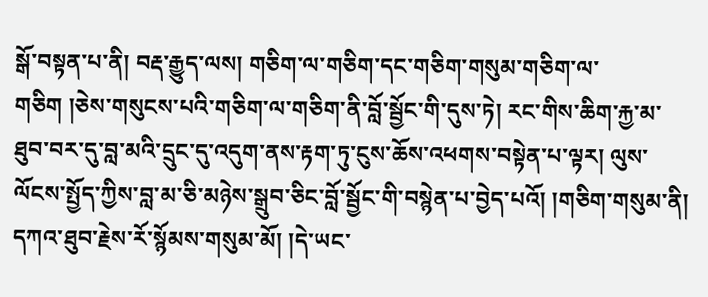སྒོ་བསྟན་པ་ནི། བརྡ་རྒྱུད་ལས། གཅིག་ལ་གཅིག་དང་གཅིག་གསུམ་གཅིག་ལ་གཅིག །ཅེས་གསུངས་པའི་གཅིག་ལ་གཅིག་ནི་བློ་སྦྱོང་གི་དུས་ཏེ། རང་གིས་ཆིག་རྐྱ་མ་ཐུབ་བར་དུ་བླ་མའི་དྲུང་དུ་འདུག་ནས་རྟག་ཏུ་ངུས་ཆོས་འཕགས་བསྟེན་པ་ལྟར། ལུས་ལོངས་སྤྱོད་ཀྱིས་བླ་མ་ཅི་མཉེས་སྒྲུབ་ཅིང་བློ་སྦྱོང་གི་བསྙེན་པ་བྱེད་པའོ། །གཅིག་གསུམ་ནི། དཀའ་ཐུབ་རྗེས་རོ་སྙོམས་གསུམ་མོ། །དེ་ཡང་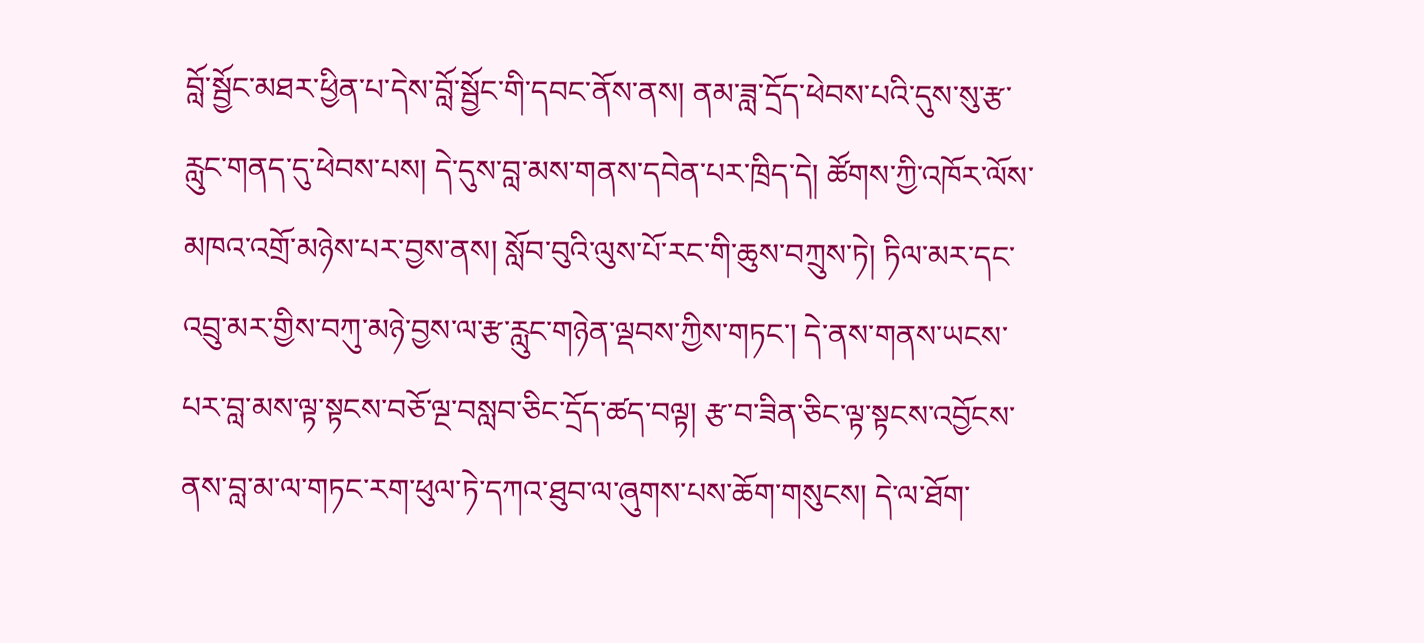བློ་སྦྱོང་མཐར་ཕྱིན་པ་དེས་བློ་སྦྱོང་གི་དབང་ནོས་ནས། ནམ་ཟླ་དྲོད་ཕེབས་པའི་དུས་སུ་རྩ་རླུང་གནད་དུ་ཕེབས་པས། དེ་དུས་བླ་མས་གནས་དབེན་པར་ཁྲིད་དེ། ཚོགས་ཀྱི་འཁོར་ལོས་མཁའ་འགྲོ་མཉེས་པར་བྱས་ནས། སློབ་བུའི་ལུས་པོ་རང་གི་ཆུས་བཀྲུས་ཏེ། ཏིལ་མར་དང་འབྲུ་མར་གྱིས་བཀུ་མཉེ་བྱས་ལ་རྩ་རླུང་གཉེན་ལྡབས་ཀྱིས་གཏང་། དེ་ནས་གནས་ཡངས་པར་བླ་མས་ལྟ་སྟངས་བཅོ་ལྔ་བསླབ་ཅིང་དྲོད་ཚད་བལྟ། རྩ་བ་ཟིན་ཅིང་ལྟ་སྟངས་འབྱོངས་ནས་བླ་མ་ལ་གཏང་རག་ཕུལ་ཏེ་དཀའ་ཐུབ་ལ་ཞུགས་པས་ཆོག་གསུངས། དེ་ལ་ཐོག་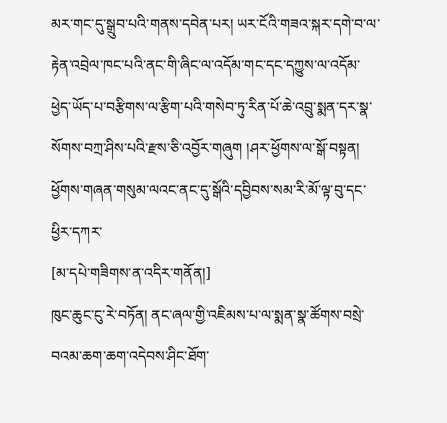མར་གང་དུ་སྒྲུབ་པའི་གནས་དབེན་པར། ཡར་ངོའི་གཟའ་སྐར་དགེ་བ་ལ་རྟེན་འབྲེལ་ཁང་པའི་ནང་གི་ཞིང་ལ་འདོམ་གང་དང་དཀྱུས་ལ་འདོམ་ཕྱེད་ཡོད་པ་བརྩིགས་ལ་རྩིག་པའི་གསེབ་ཏུ་རིན་པོ་ཆེ་འབྲུ་སྨན་དར་སྣ་སོགས་བཀྲ་ཤིས་པའི་རྫས་ཅི་འབྱོར་གཞུག །ཤར་ཕྱོགས་ལ་སྒོ་བསྟན། ཕྱོགས་གཞན་གསུམ་ལའང་ནང་དུ་སྒོའི་དབྱིབས་སམ་རི་མོ་ལྟ་བུ་དང་ཕྱིར་དཀར་
[མ་དཔེ་གཟིགས་ན་འདིར་གནོན།]
ཁུང་ཆུང་ངུ་རེ་བཏོན། ནང་ཞལ་གྱི་འཇིམས་པ་ལ་སྨན་སྣ་ཚོགས་བསྲེ་བའམ་ཆག་ཆག་འདེབས་ཤིང་ཐོག་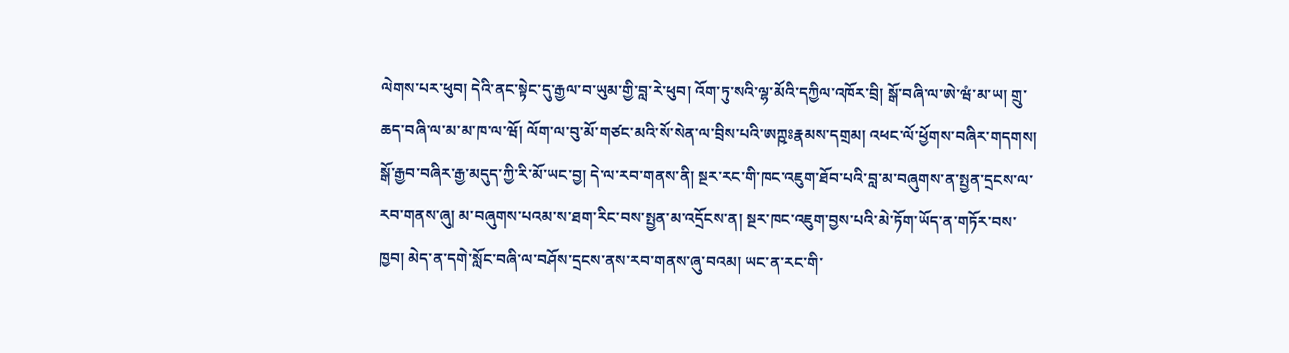ལེགས་པར་ཕུབ། དེའི་ནང་སྟེང་དུ་རྒྱལ་བ་ཡུམ་གྱི་བླ་རེ་ཕུབ། འོག་ཏུ་སའི་ལྷ་མོའི་དཀྱིལ་འཁོར་བྲི། སྒོ་བཞི་ལ་ཨེ་ཝཾ་མ་ཡ། གྲུ་ཆད་བཞི་ལ་མ་མ་ཁ་ལ་ཝོ། ལོག་ལ་བུ་མོ་གཙང་མའི་སོ་སེན་ལ་བྲིས་པའི་ཨཀྵཿརྣམས་དགྲམ། འཕང་ལོ་ཕྱོགས་བཞིར་གདགས། སྒོ་རྒྱབ་བཞིར་རྒྱ་མདུད་ཀྱི་རི་མོ་ཡང་བྱ། དེ་ལ་རབ་གནས་ནི། སྔར་རང་གི་ཁང་འཇུག་ཐོབ་པའི་བླ་མ་བཞུགས་ན་སྤྱན་དྲངས་ལ་རབ་གནས་ཞུ། མ་བཞུགས་པའམ་ས་ཐག་རིང་བས་སྤྱན་མ་འདྲོངས་ན། སྔར་ཁང་འཇུག་བྱས་པའི་མེ་ཏོག་ཡོད་ན་གཏོར་བས་ཁྱབ། མེད་ན་དགེ་སློང་བཞི་ལ་བཤོས་དྲངས་ནས་རབ་གནས་ཞུ་བའམ། ཡང་ན་རང་གི་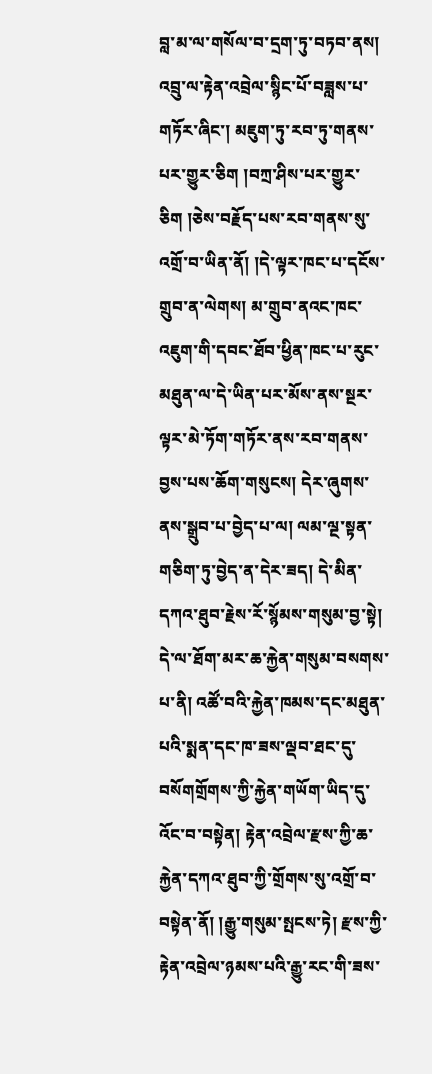བླ་མ་ལ་གསོལ་བ་དྲག་ཏུ་བཏབ་ནས། འབྲུ་ལ་རྟེན་འབྲེལ་སྙིང་པོ་བཟླས་པ་གཏོར་ཞིང་། མཇུག་ཏུ་རབ་ཏུ་གནས་པར་གྱུར་ཅིག །བཀྲ་ཤིས་པར་གྱུར་ཅིག །ཅེས་བརྗོད་པས་རབ་གནས་སུ་འགྲོ་བ་ཡིན་ནོ། །དེ་ལྟར་ཁང་པ་དངོས་གྲུབ་ན་ལེགས། མ་གྲུབ་ནའང་ཁང་འཇུག་གི་དབང་ཐོབ་ཕྱིན་ཁང་པ་རུང་མཐུན་ལ་དེ་ཡིན་པར་མོས་ནས་སྔར་ལྟར་མེ་ཏོག་གཏོར་ནས་རབ་གནས་བྱས་པས་ཆོག་གསུངས། དེར་ཞུགས་ནས་སྒྲུབ་པ་བྱེད་པ་ལ། ལམ་ལྔ་སྟན་གཅིག་ཏུ་བྱེད་ན་དེར་ཟད། དེ་མིན་དཀའ་ཐུབ་རྗེས་རོ་སྙོམས་གསུམ་བྱ་སྟེ། དེ་ལ་ཐོག་མར་ཆ་རྐྱེན་གསུམ་བསགས་པ་ནི། འཚོ་བའི་རྐྱེན་ཁམས་དང་མཐུན་པའི་སྨན་དང་ཁ་ཟས་ལྡབ་ཐང་དུ་བསོགགྲོགས་ཀྱི་རྐྱེན་གཡོག་ཡིད་དུ་འོང་བ་བསྟེན། རྟེན་འབྲེལ་རྫས་ཀྱི་ཆ་རྐྱེན་དཀའ་ཐུབ་ཀྱི་གྲོགས་སུ་འགྲོ་བ་བསྟེན་ནོ། །རྒྱུ་གསུམ་སྤངས་ཏེ། རྫས་ཀྱི་རྟེན་འབྲེལ་ཉམས་པའི་རྒྱུ་རང་གི་ཟས་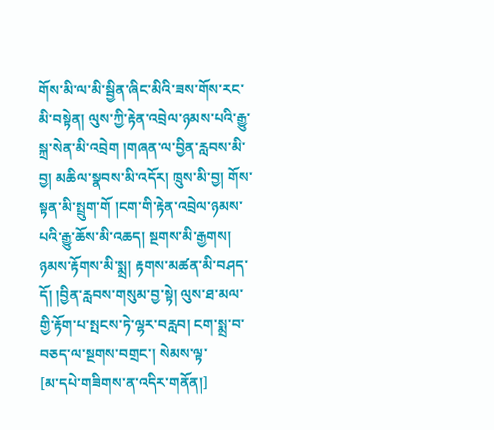གོས་མི་ལ་མི་སྦྱིན་ཞིང་མིའི་ཟས་གོས་རང་མི་བསྟེན། ལུས་ཀྱི་རྟེན་འབྲེལ་ཉམས་པའི་རྒྱུ་སྐྲ་སེན་མི་འབྲེག །གཞན་ལ་བྱིན་རླབས་མི་བྱ། མཆིལ་སྣབས་མི་འདོར། ཁྲུས་མི་བྱ། གོས་སྟན་མི་སྤྲུག་གོ །ངག་གི་རྟེན་འབྲེལ་ཉམས་པའི་རྒྱུ་ཆོས་མི་འཆད། སྔགས་མི་རྒྱགས། ཉམས་རྟོགས་མི་སྨྲ། རྟགས་མཚན་མི་བཤད་དོ། །བྱིན་རླབས་གསུམ་བྱ་སྟེ། ལུས་ཐ་མལ་གྱི་རྟོག་པ་སྤངས་ཏེ་ལྷར་བརླབ། ངག་སྨྲ་བ་བཅད་ལ་སྔགས་བགྲང་། སེམས་ལྟ་
[མ་དཔེ་གཟིགས་ན་འདིར་གནོན།]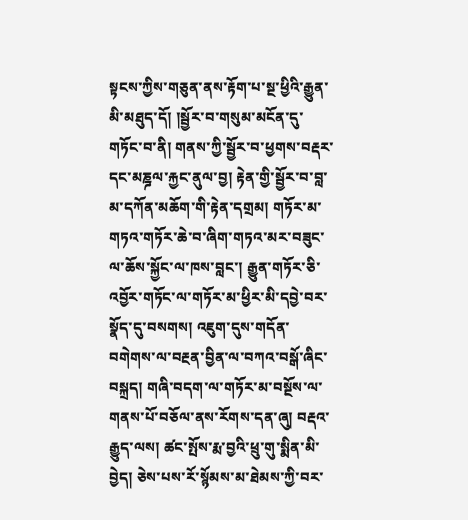སྟངས་ཀྱིས་གཅུན་ནས་རྟོག་པ་སྔ་ཕྱིའི་རྒྱུན་མི་མཐུད་དོ། །སྦྱོར་བ་གསུམ་མངོན་དུ་གཏོང་བ་ནི། གནས་ཀྱི་སྦྱོར་བ་ཕྱགས་བརྡར་དང་མཎྜལ་རྐྱང་ནུལ་བྱ། རྟེན་གྱི་སྦྱོར་བ་བླ་མ་དཀོན་མཆོག་གི་རྟེན་དགྲམ། གཏོར་མ་གཏའ་གཏོར་ཆེ་བ་ཞིག་གཏའ་མར་བཟུང་ལ་ཆོས་སྐྱོང་ལ་ཁས་བླང་། རྒྱུན་གཏོར་ཅི་འབྱོར་གཏོང་ལ་གཏོར་མ་ཕྱིར་མི་དབྱེ་བར་སྣོད་དུ་བསགས། འཇུག་དུས་གདོན་བགེགས་ལ་བརྔན་བྱིན་ལ་བཀའ་བསྒོ་ཞིང་བསྐྲད། གཞི་བདག་ལ་གཏོར་མ་བསྔོས་ལ་གནས་པོ་བཅོལ་ནས་རོགས་དན་ཞུ། བརྡའ་རྒྱུད་ལས། ཚང་སྤོས་རྨ་བྱའི་ཕྲུ་གུ་སྨིན་མི་བྱེད། ཅེས་པས་རོ་སྙོམས་མ་ཐེམས་ཀྱི་བར་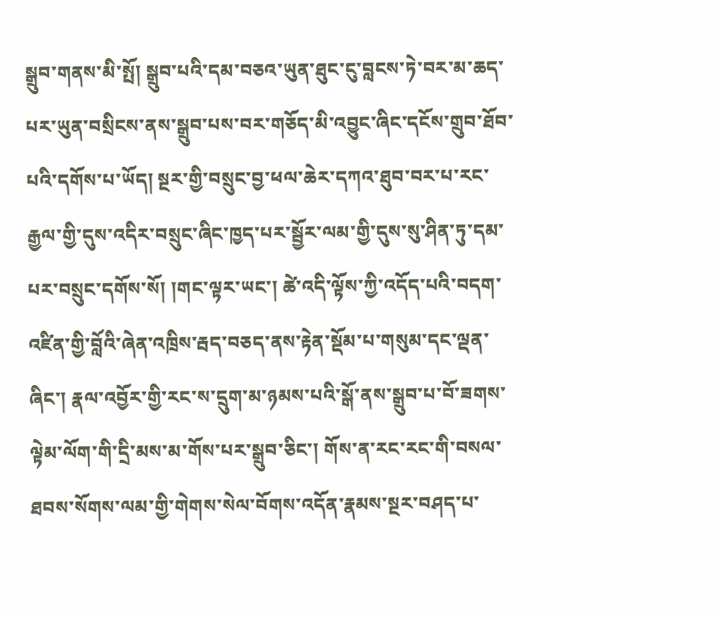སྒྲུབ་གནས་མི་སྤོ། སྒྲུབ་པའི་དམ་བཅའ་ཡུན་ཐུང་ངུ་བླངས་ཏེ་བར་མ་ཆད་པར་ཡུན་བསྲིངས་ནས་སྒྲུབ་པས་བར་གཅོད་མི་འབྱུང་ཞིང་དངོས་གྲུབ་ཐོབ་པའི་དགོས་པ་ཡོད། སྔར་གྱི་བསྲུང་བྱ་ཕལ་ཆེར་དཀའ་ཐུབ་བར་པ་རང་རྒྱལ་གྱི་དུས་འདིར་བསྲུང་ཞིང་ཁྱད་པར་སྦྱོར་ལམ་གྱི་དུས་སུ་ཤིན་ཏུ་དམ་པར་བསྲུང་དགོས་སོ། །གང་ལྟར་ཡང་། ཚེ་འདི་ལྟོས་ཀྱི་འདོད་པའི་བདག་འཛིན་གྱི་བློའི་ཞེན་འཁྲིས་རྦད་བཅད་ནས་རྟེན་སྡོམ་པ་གསུམ་དང་ལྡན་ཞིང་། རྣལ་འབྱོར་གྱི་རང་ས་དྲུག་མ་ཉམས་པའི་སྒོ་ནས་སྒྲུབ་པ་བོ་ཟགས་ལྟེམ་ལོག་གི་དྲི་མས་མ་གོས་པར་སྒྲུབ་ཅིང་། གོས་ན་རང་རང་གི་བསལ་ཐབས་སོགས་ལམ་གྱི་གེགས་སེལ་བོགས་འདོན་རྣམས་སྔར་བཤད་པ་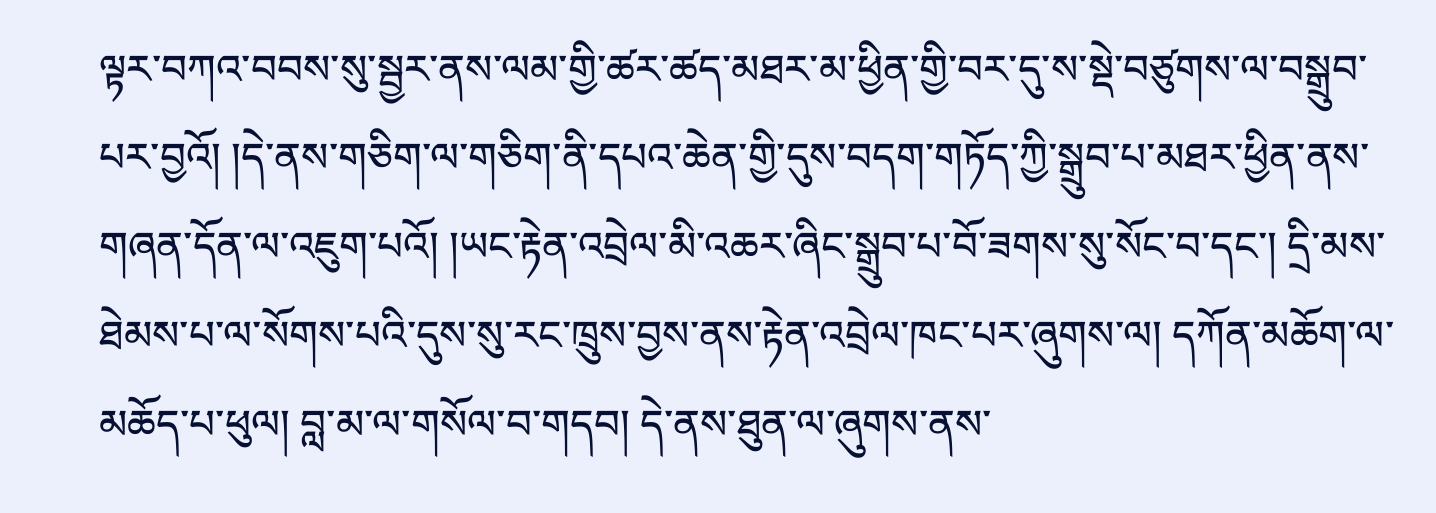ལྟར་བཀའ་བབས་སུ་སྦྱར་ནས་ལམ་གྱི་ཚར་ཚད་མཐར་མ་ཕྱིན་གྱི་བར་དུ་ས་སྡེ་བཙུགས་ལ་བསྒྲུབ་པར་བྱའོ། །དེ་ནས་གཅིག་ལ་གཅིག་ནི་དཔའ་ཆེན་གྱི་དུས་བདག་གཏོད་ཀྱི་སྒྲུབ་པ་མཐར་ཕྱིན་ནས་གཞན་དོན་ལ་འཇུག་པའོ། །ཡང་རྟེན་འབྲེལ་མི་འཆར་ཞིང་སྒྲུབ་པ་བོ་ཟགས་སུ་སོང་བ་དང་། དྲི་མས་ཐེམས་པ་ལ་སོགས་པའི་དུས་སུ་རང་ཁྲུས་བྱས་ནས་རྟེན་འབྲེལ་ཁང་པར་ཞུགས་ལ། དཀོན་མཆོག་ལ་མཆོད་པ་ཕུལ། བླ་མ་ལ་གསོལ་བ་གདབ། དེ་ནས་ཐུན་ལ་ཞུགས་ནས་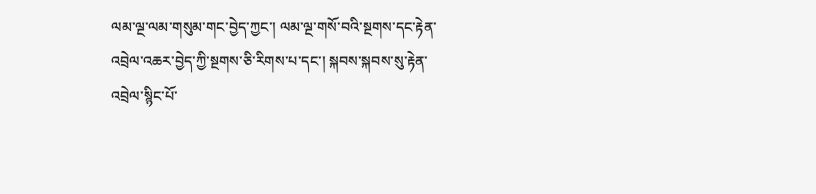ལམ་ལྔ་ལམ་གསུམ་གང་བྱེད་ཀྱང་། ལམ་ལྔ་གསོ་བའི་སྔགས་དང་རྟེན་འབྲེལ་འཆར་བྱེད་ཀྱི་སྔགས་ཅི་རིགས་པ་དང་། སྐབས་སྐབས་སུ་རྟེན་འབྲེལ་སྙིང་པོ་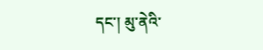དང་། མུ་ནེའི་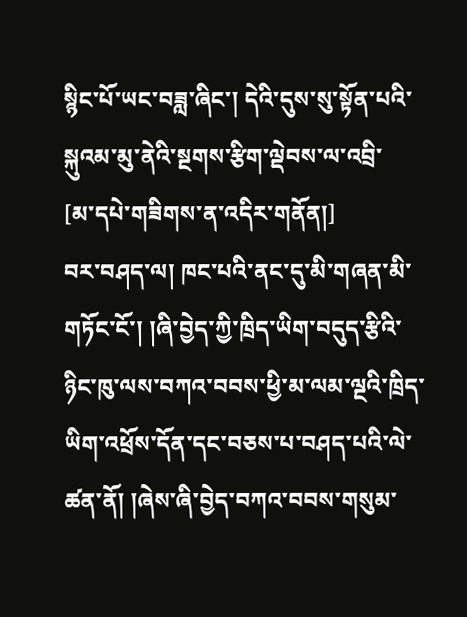སྙིང་པོ་ཡང་བཟླ་ཞིང་། དེའི་དུས་སུ་སྟོན་པའི་སྐུའམ་མུ་ནེའི་སྔགས་རྩིག་ལྡེབས་ལ་འབྲི་
[མ་དཔེ་གཟིགས་ན་འདིར་གནོན།]
བར་བཤད་ལ། ཁང་པའི་ནང་དུ་མི་གཞན་མི་གཏོང་ངོ་། །ཞི་བྱེད་ཀྱི་ཁྲིད་ཡིག་བདུད་རྩིའི་ཉིང་ཁུ་ལས་བཀའ་བབས་ཕྱི་མ་ལམ་ལྔའི་ཁྲིད་ཡིག་འཕྲོས་དོན་དང་བཅས་པ་བཤད་པའི་ལེ་ཚན་ནོ། །ཞེས་ཞི་བྱེད་བཀའ་བབས་གསུམ་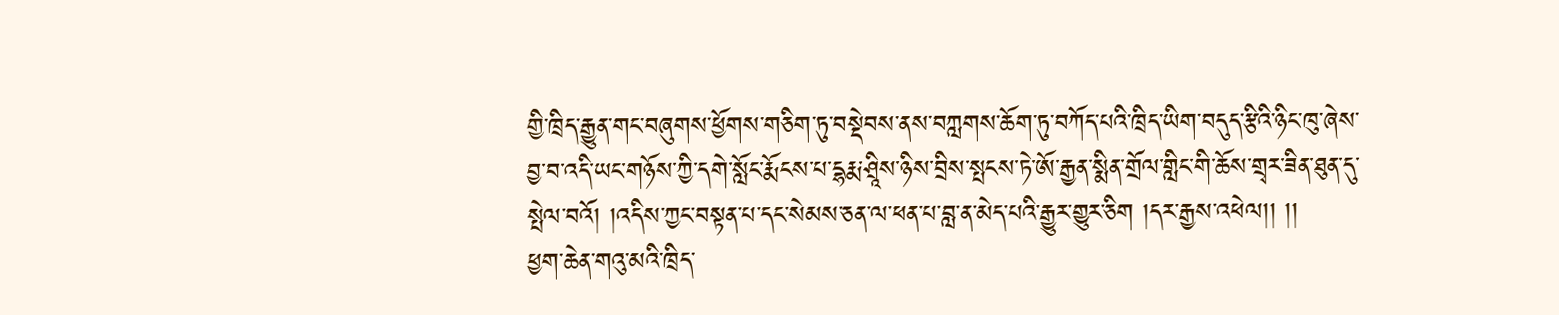གྱི་ཁྲིད་རྒྱུན་གང་བཞུགས་ཕྱོགས་གཅིག་ཏུ་བསྡེབས་ནས་བཀླགས་ཆོག་ཏུ་བཀོད་པའི་ཁྲིད་ཡིག་བདུད་རྩིའི་ཉིང་ཁུ་ཞེས་བྱ་བ་འདི་ཡང་གཉོས་ཀྱི་དགེ་སློང་རྨོངས་པ་དྷརྨ་ཤྲཱིས་ཉིས་བྲིས་སྤངས་ཏེ་ཨོ་རྒྱན་སྨིན་གྲོལ་གླིང་གི་ཆོས་གྲྭར་ཟིན་ཐུན་དུ་སྤེལ་བའོ། །འདིས་ཀྱང་བསྟན་པ་དང་སེམས་ཅན་ལ་ཕན་པ་བླ་ན་མེད་པའི་རྒྱུར་གྱུར་ཅིག །དར་རྒྱས་འཕེལ།། །།
ཕྱག་ཆེན་གའུ་མའི་ཁྲིད་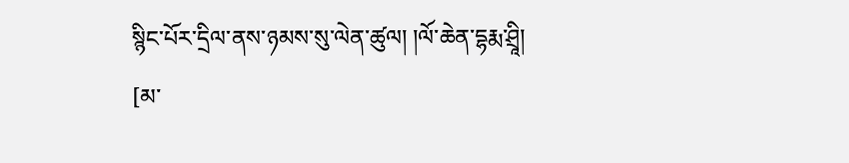སྙིང་པོར་དྲིལ་ནས་ཉམས་སུ་ལེན་ཚུལ། །ལོ་ཆེན་དྷརྨ་ཤྲཱི།
[མ་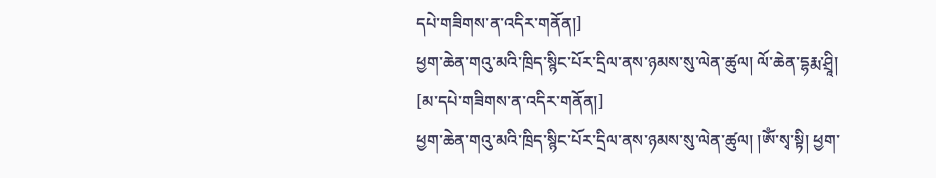དཔེ་གཟིགས་ན་འདིར་གནོན།]
ཕྱག་ཆེན་གའུ་མའི་ཁྲིད་སྙིང་པོར་དྲིལ་ནས་ཉམས་སུ་ལེན་ཚུལ། ལོ་ཆེན་དྷརྨ་ཤྲཱི།
[མ་དཔེ་གཟིགས་ན་འདིར་གནོན།]
ཕྱག་ཆེན་གའུ་མའི་ཁྲིད་སྙིང་པོར་དྲིལ་ནས་ཉམས་སུ་ལེན་ཚུལ། །ༀ་སྭ་སྟི། ཕྱག་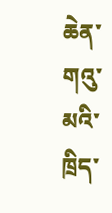ཆེན་གའུ་མའི་ཁྲིད་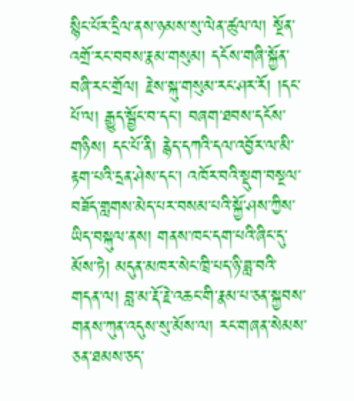སྙིང་པོར་དྲིལ་ནས་ཉམས་སུ་ལེན་ཚུལ་ལ། སྔོན་འགྲོ་རང་བབས་རྣམ་གསུམ། དངོས་གཞི་སྐྱོན་བཞི་རང་གྲོལ། རྗེས་སྐུ་གསུམ་རང་ཤར་རོ། །དང་པོ་ལ། རྒྱུད་སྦྱོང་བ་དང་། བཞག་ཐབས་དངོས་གཉིས། དང་པོ་ནི། རྙེད་དཀའི་དལ་འབྱོར་ལ་མི་རྟག་པའི་དྲན་ཤེས་དང་། འཁོར་བའི་སྡུག་བསྔལ་བཟོད་གླགས་མེད་པར་བསམ་པའི་སྐྱོ་ཤས་ཀྱིས་ཡིད་བསྐུལ་ནས། གནས་ཁང་དག་པའི་ཞིང་དུ་མོས་ཏེ། མདུན་མཁར་སེང་ཁྲི་པད་ཉི་ཟླ་བའི་གདན་ལ། བླ་མ་རྡོ་རྗེ་འཆང་གི་རྣམ་པ་ཅན་སྐྱབས་གནས་ཀུན་འདུས་སུ་མོས་ལ། རང་གཞན་སེམས་ཅན་ཐམས་ཅད་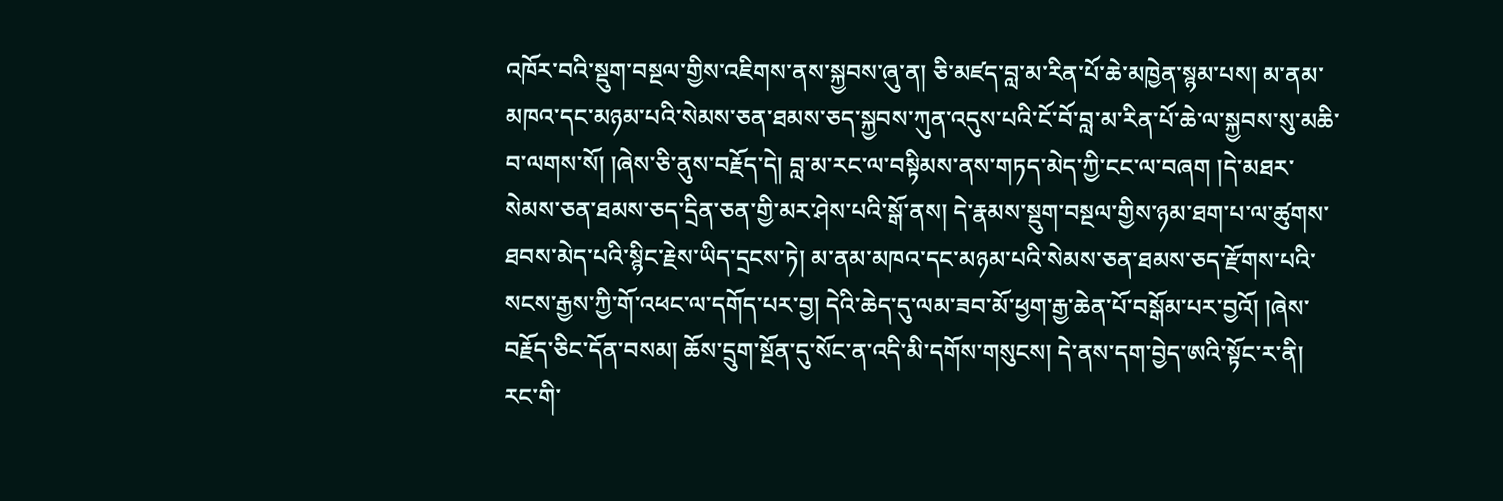འཁོར་བའི་སྡུག་བསྔལ་གྱིས་འཇིགས་ནས་སྐྱབས་ཞུ་ན། ཅི་མཛད་བླ་མ་རིན་པོ་ཆེ་མཁྱེན་སྙམ་པས། མ་ནམ་མཁའ་དང་མཉམ་པའི་སེམས་ཅན་ཐམས་ཅད་སྐྱབས་ཀུན་འདུས་པའི་ངོ་བོ་བླ་མ་རིན་པོ་ཆེ་ལ་སྐྱབས་སུ་མཆི་བ་ལགས་སོ། །ཞེས་ཅི་ནུས་བརྗོད་དེ། བླ་མ་རང་ལ་བསྟིམས་ནས་གཏད་མེད་ཀྱི་ངང་ལ་བཞག །དེ་མཐར་སེམས་ཅན་ཐམས་ཅད་དྲིན་ཅན་གྱི་མར་ཤེས་པའི་སྒོ་ནས། དེ་རྣམས་སྡུག་བསྔལ་གྱིས་ཉམ་ཐག་པ་ལ་ཚུགས་ཐབས་མེད་པའི་སྙིང་རྗེས་ཡིད་དྲངས་ཏེ། མ་ནམ་མཁའ་དང་མཉམ་པའི་སེམས་ཅན་ཐམས་ཅད་རྫོགས་པའི་སངས་རྒྱས་ཀྱི་གོ་འཕང་ལ་དགོད་པར་བྱ། དེའི་ཆེད་དུ་ལམ་ཟབ་མོ་ཕྱག་རྒྱ་ཆེན་པོ་བསྒོམ་པར་བྱའོ། །ཞེས་བརྗོད་ཅིང་དོན་བསམ། ཆོས་དྲུག་སྔོན་དུ་སོང་ན་འདི་མི་དགོས་གསུངས། དེ་ནས་དག་བྱེད་ཨའི་སྟོང་ར་ནི། རང་གི་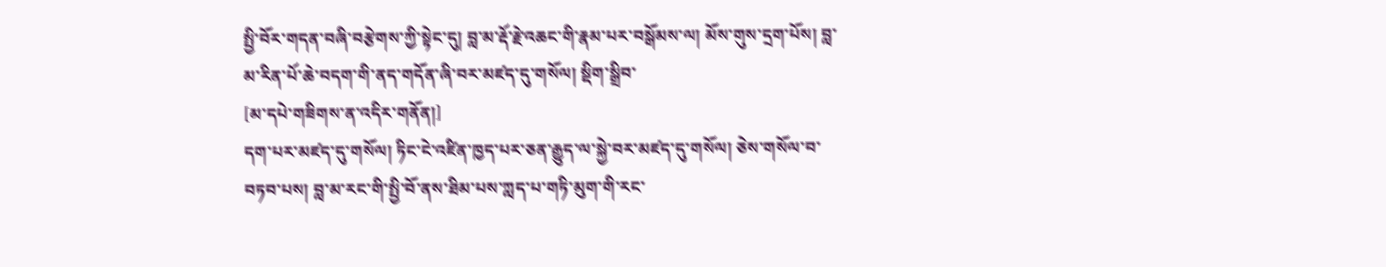སྤྱི་བོར་གདན་བཞི་བརྩེགས་ཀྱི་སྟེང་དུ། བླ་མ་རྡོ་རྗེ་འཆང་གི་རྣམ་པར་བསྒོམས་ལ། མོས་གུས་དྲག་པོས། བླ་མ་རིན་པོ་ཆེ་བདག་གི་ནད་གདོན་ཞི་བར་མཛད་དུ་གསོལ། སྡིག་སྒྲིབ་
[མ་དཔེ་གཟིགས་ན་འདིར་གནོན།]
དག་པར་མཛད་དུ་གསོལ། ཏིང་ངེ་འཛིན་ཁྱད་པར་ཅན་རྒྱུད་ལ་སྐྱེ་བར་མཛད་དུ་གསོལ། ཅེས་གསོལ་བ་བཏབ་པས། བླ་མ་རང་གི་སྤྱི་བོ་ནས་ཐིམ་པས་ཀླད་པ་གཏི་མུག་གི་རང་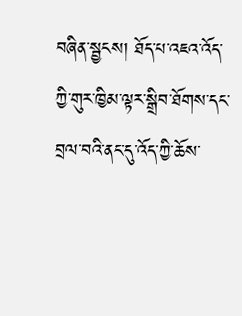བཞིན་སྦྱངས། ཐོད་པ་འཇའ་འོད་ཀྱི་གུར་ཁྱིམ་ལྟར་སྒྲིབ་ཐོགས་དང་བྲལ་བའི་ནང་དུ་འོད་ཀྱི་ཆོས་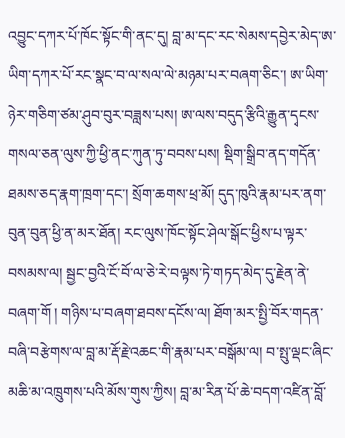འབྱུང་དཀར་པོ་ཁོང་སྟོང་གི་ནང་དུ། བླ་མ་དང་རང་སེམས་དབྱེར་མེད་ཨ་ཡིག་དཀར་པོ་རང་སྣང་བ་ལ་སལ་ལེ་མཉམ་པར་བཞག་ཅིང་། ཨ་ཡིག་ཉེར་གཅིག་ཙམ་ཤུབ་བུར་བཟླས་པས། ཨ་ལས་བདུད་རྩིའི་རྒྱུན་དྭངས་གསལ་ཅན་ལུས་ཀྱི་ཕྱི་ནང་ཀུན་ཏུ་བབས་པས། སྡིག་སྒྲིབ་ནད་གདོན་ཐམས་ཅད་རྣག་ཁྲག་དང་། སྲོག་ཆགས་ཕྲ་མོ། དུད་ཁུའི་རྣམ་པར་ནག་བུན་བུན་ཕྱི་ན་མར་ཐོན། རང་ལུས་ཁོང་སྟོང་ཤེལ་སྒོང་ཕྱིས་པ་ལྟར་བསམས་ལ། སྦྱང་བྱའི་ངོ་བོ་ལ་ཅེ་རེ་བལྟས་ཏེ་གཏད་མེད་དུ་རྗེན་ནེ་བཞག་གོ ། གཉིས་པ་བཞག་ཐབས་དངོས་ལ། ཐོག་མར་སྤྱི་བོར་གདན་བཞི་བརྩེགས་ལ་བླ་མ་རྡོ་རྗེ་འཆང་གི་རྣམ་པར་བསྒོམ་ལ། བ་སྤུ་ལྡང་ཞིང་མཆི་མ་འཁྲུགས་པའི་མོས་གུས་ཀྱིས། བླ་མ་རིན་པོ་ཆེ་བདག་འཛིན་བློ་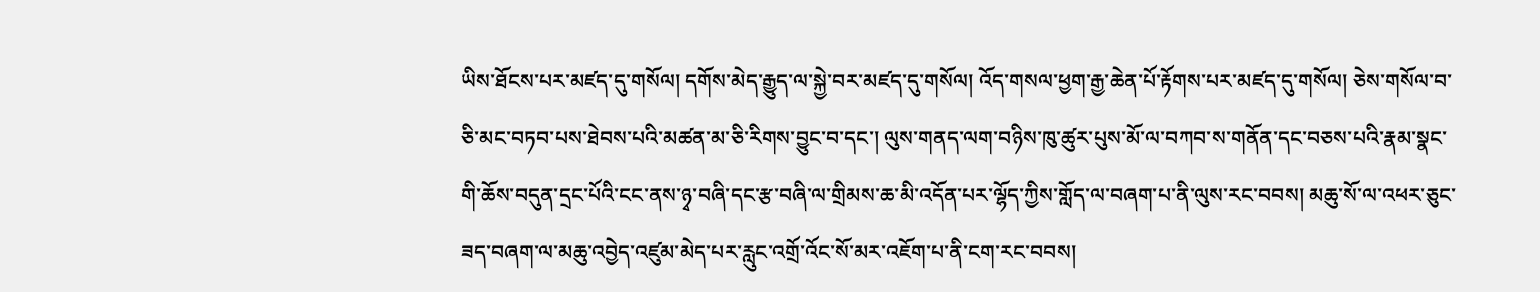ཡིས་ཐོངས་པར་མཛད་དུ་གསོལ། དགོས་མེད་རྒྱུད་ལ་སྐྱེ་བར་མཛད་དུ་གསོལ། འོད་གསལ་ཕྱག་རྒྱ་ཆེན་པོ་རྟོགས་པར་མཛད་དུ་གསོལ། ཅེས་གསོལ་བ་ཅི་མང་བཏབ་པས་ཐེབས་པའི་མཚན་མ་ཅི་རིགས་བྱུང་བ་དང་། ལུས་གནད་ལག་བཉིས་ཁུ་ཚུར་པུས་མོ་ལ་བཀབ་ས་གནོན་དང་བཅས་པའི་རྣམ་སྣང་གི་ཆོས་བདུན་དྲང་པོའི་ངང་ནས་ཉྭ་བཞི་དང་རྩ་བཞི་ལ་གྲིམས་ཆ་མི་འདོན་པར་ལྷོད་ཀྱིས་གློད་ལ་བཞག་པ་ནི་ལུས་རང་བབས། མཆུ་སོ་ལ་འཕར་ཅུང་ཟད་བཞག་ལ་མཆུ་འབྱེད་འཛུམ་མེད་པར་རླུང་འགྲོ་འོང་སོ་མར་འཇོག་པ་ནི་ངག་རང་བབས།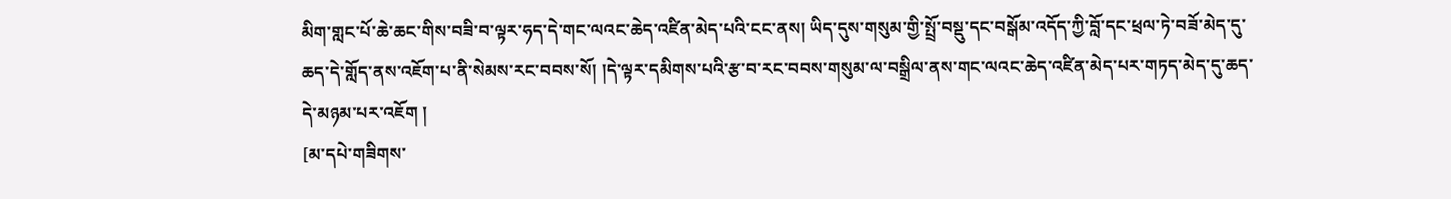མིག་གླང་པོ་ཆེ་ཆང་གིས་བཟི་བ་ལྟར་ཧད་དེ་གང་ལའང་ཆེད་འཛིན་མེད་པའི་ངང་ནས། ཡིད་དུས་གསུམ་གྱི་སྤྲོ་བསྡུ་དང་བསྒོམ་འདོད་ཀྱི་བློ་དང་ཕྲལ་ཏེ་བཟོ་མེད་དུ་ཆད་དེ་གློད་ནས་འཇོག་པ་ནི་སེམས་རང་བབས་སོ། །དེ་ལྟར་དམིགས་པའི་རྩ་བ་རང་བབས་གསུམ་ལ་བསྒྲིལ་ནས་གང་ལའང་ཆེད་འཛིན་མེད་པར་གཏད་མེད་དུ་ཆད་དེ་མཉམ་པར་འཇོག །
[མ་དཔེ་གཟིགས་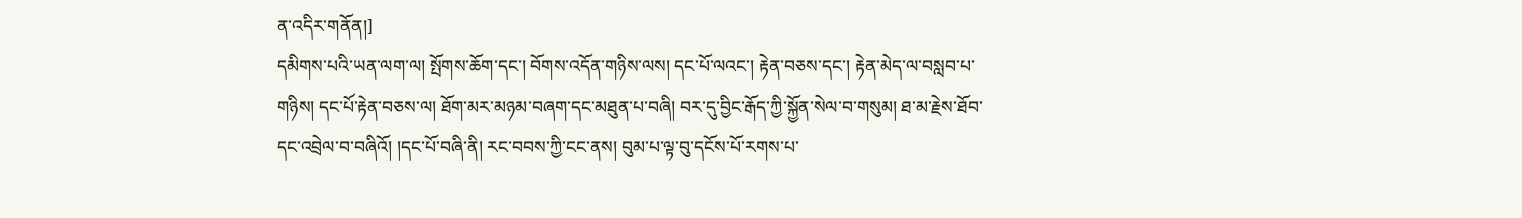ན་འདིར་གནོན།]
དམིགས་པའི་ཡན་ལག་ལ། སྤོགས་ཆོག་དང་། བོགས་འདོན་གཉིས་ལས། དང་པོ་ལའང་། རྟེན་བཅས་དང་། རྟེན་མེད་ལ་བསླབ་པ་གཉིས། དང་པོ་རྟེན་བཅས་ལ། ཐོག་མར་མཉམ་བཞག་དང་མཐུན་པ་བཞི། བར་དུ་བྱིང་རྒོད་ཀྱི་སྐྱོན་སེལ་བ་གསུམ། ཐ་མ་རྗེས་ཐོབ་དང་འབྲེལ་བ་བཞིའོ། །དང་པོ་བཞི་ནི། རང་བབས་ཀྱི་ངང་ནས། བུམ་པ་ལྟ་བུ་དངོས་པོ་རགས་པ་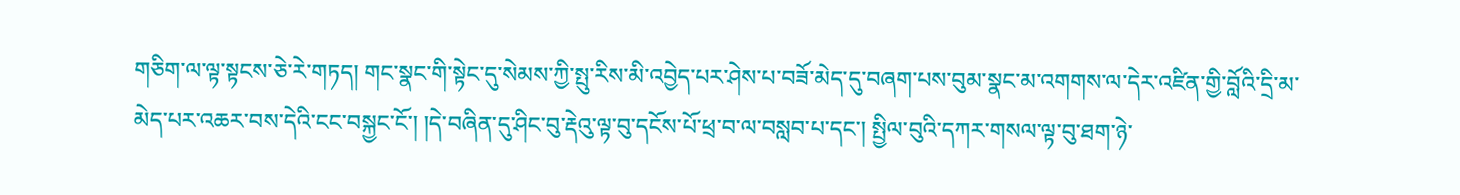གཅིག་ལ་ལྟ་སྟངས་ཅེ་རེ་གཏད། གང་སྣང་གི་སྟེང་དུ་སེམས་ཀྱི་སྤུ་རིས་མི་འབྱེད་པར་ཤེས་པ་བཟོ་མེད་དུ་བཞག་པས་བུམ་སྣང་མ་འགགས་ལ་དེར་འཛིན་གྱི་བློའི་དྲི་མ་མེད་པར་འཆར་བས་དེའི་ངང་བསྐྱང་ངོ་། །དེ་བཞིན་དུ་ཤིང་བུ་རྡེའུ་ལྟ་བུ་དངོས་པོ་ཕྲ་བ་ལ་བསླབ་པ་དང་། སྤྱིལ་བུའི་དཀར་གསལ་ལྟ་བུ་ཐག་ཉེ་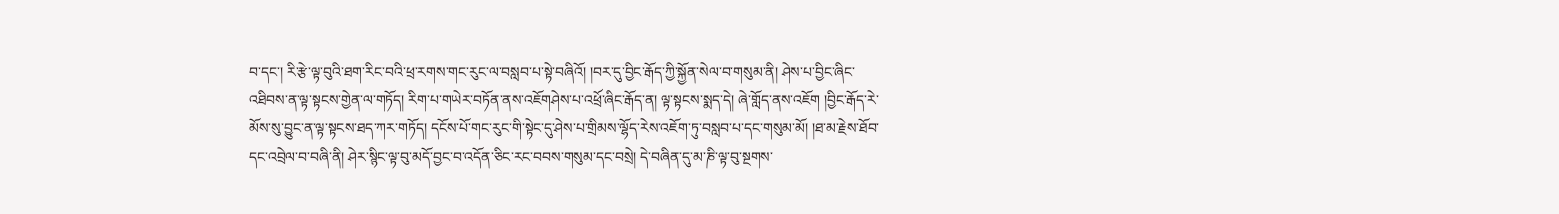བ་དང་། རི་རྩེ་ལྟ་བུའི་ཐག་རིང་བའི་ཕྲ་རགས་གང་རུང་ལ་བསླབ་པ་སྟེ་བཞིའོ། །བར་དུ་བྱིང་རྒོད་ཀྱི་སྐྱོན་སེལ་བ་གསུམ་ནི། ཤེས་པ་བྱིང་ཞིང་འཐིབས་ན་ལྟ་སྟངས་གྱེན་ལ་གཏོད། རིག་པ་གཡེར་བཏོན་ནས་འཇོགཤེས་པ་འཕྲོ་ཞིང་རྒོད་ན། ལྟ་སྟངས་སྨད་དེ། ཞེ་གློད་ནས་འཇོག །བྱིང་རྒོད་རེ་མོས་སུ་བྱུང་ན་ལྟ་སྟངས་ཐད་ཀར་གཏོད། དངོས་པོ་གང་རུང་གི་སྟེང་དུ་ཤེས་པ་གྲིམས་ལྷོད་རེས་འཇོག་ཏུ་བསླབ་པ་དང་གསུམ་མོ། །ཐ་མ་རྗེས་ཐོབ་དང་འབྲེལ་བ་བཞི་ནི། ཤེར་སྙིང་ལྟ་བུ་མདོ་བྱང་བ་འདོན་ཅིང་རང་བབས་གསུམ་དང་བསྲེ། དེ་བཞིན་དུ་མ་ཎི་ལྟ་བུ་སྔགས་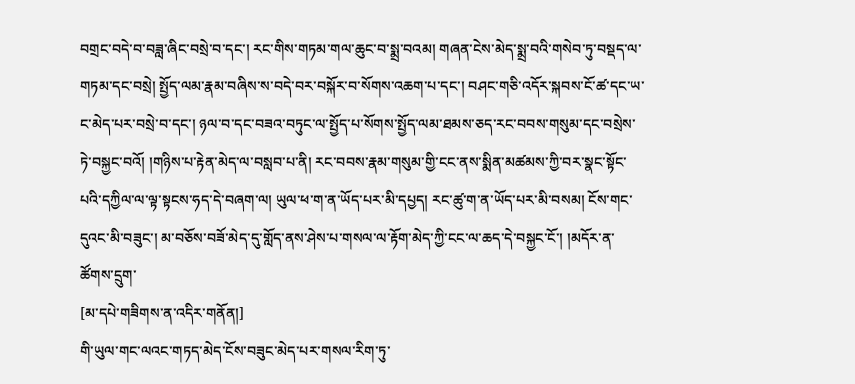བགྲང་བདེ་བ་བཟླ་ཞིང་བསྲེ་བ་དང་། རང་གིས་གཏམ་གལ་ཆུང་བ་སྨྲ་བའམ། གཞན་ངེས་མེད་སྨྲ་བའི་གསེབ་ཏུ་བསྡད་ལ་གཏམ་དང་བསྲེ། སྤྱོད་ལམ་རྣམ་བཞིས་ས་བདེ་བར་བསྐོར་བ་སོགས་འཆག་པ་དང་། བཤང་གཅི་འདོར་སྐབས་ངོ་ཚ་དང་ཡ་ང་མེད་པར་བསྲེ་བ་དང་། ཉལ་བ་དང་བཟའ་བཏུང་ལ་སྤྱོད་པ་སོགས་སྤྱོད་ལམ་ཐམས་ཅད་རང་བབས་གསུམ་དང་བསྲེས་ཏེ་བསྐྱང་བའོ། །གཉིས་པ་རྟེན་མེད་ལ་བསླབ་པ་ནི། རང་བབས་རྣམ་གསུམ་གྱི་ངང་ནས་སྨིན་མཚམས་ཀྱི་བར་སྣང་སྟོང་པའི་དཀྱིལ་ལ་ལྟ་སྟངས་ཧད་དེ་བཞག་ལ། ཡུལ་ཕ་ག་ན་ཡོད་པར་མི་དཔྱད། རང་ཚུ་ག་ན་ཡོད་པར་མི་བསམ། ངོས་གང་དུའང་མི་བཟུང་། མ་བཅོས་བཟོ་མེད་དུ་གློད་ནས་ཤེས་པ་གསལ་ལ་རྟོག་མེད་ཀྱི་ངང་ལ་ཆད་དེ་བསྐྱང་ངོ་། །མདོར་ན་ཚོགས་དྲུག་
[མ་དཔེ་གཟིགས་ན་འདིར་གནོན།]
གི་ཡུལ་གང་ལའང་གཏད་མེད་ངོས་བཟུང་མེད་པར་གསལ་རིག་ཏུ་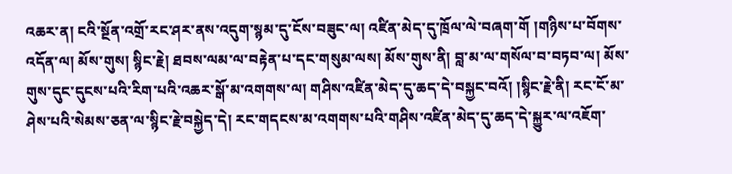འཆར་ན། ངའི་སྔོན་འགྲོ་རང་ཤར་ནས་འདུག་སྙམ་དུ་ངོས་བཟུང་ལ། འཛིན་མེད་དུ་ཁྲོལ་ལེ་བཞག་གོ །གཉིས་པ་བོགས་འདོན་ལ། མོས་གུས། སྙིང་རྗེ། ཐབས་ལམ་ལ་བརྟེན་པ་དང་གསུམ་ལས། མོས་གུས་ནི། བླ་མ་ལ་གསོལ་བ་བཏབ་ལ། མོས་གུས་དུང་དུངས་པའི་རིག་པའི་འཆར་སྒོ་མ་འགགས་ལ། གཤིས་འཛིན་མེད་དུ་ཆད་དེ་བསྐྱང་བའོ། །སྙིང་རྗེ་ནི། རང་ངོ་མ་ཤེས་པའི་སེམས་ཅན་ལ་སྙིང་རྗེ་བསྐྱེད་དེ། རང་གདངས་མ་འགགས་པའི་གཤིས་འཛིན་མེད་དུ་ཆད་དེ་སྐྱུར་ལ་འཇོག་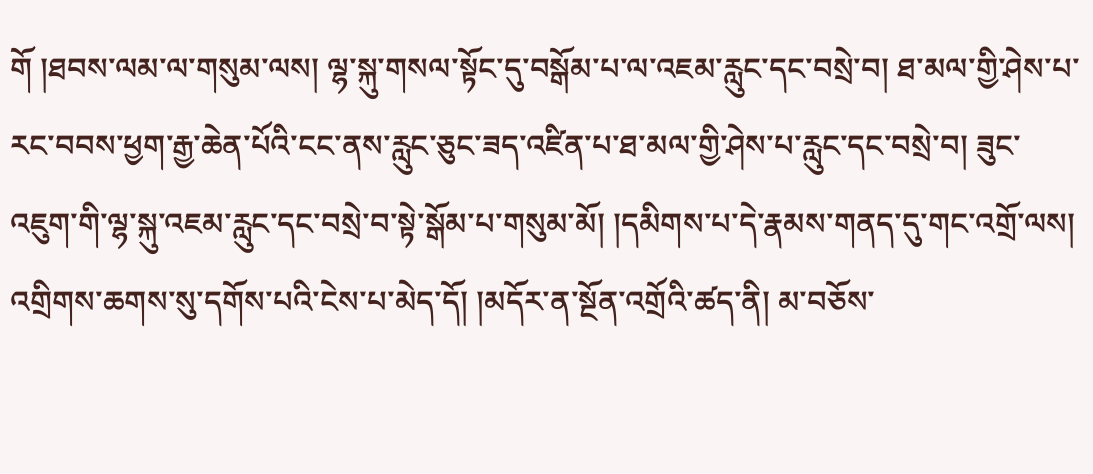གོ །ཐབས་ལམ་ལ་གསུམ་ལས། ལྷ་སྐུ་གསལ་སྟོང་དུ་བསྒོམ་པ་ལ་འཇམ་རླུང་དང་བསྲེ་བ། ཐ་མལ་གྱི་ཤེས་པ་རང་བབས་ཕྱག་རྒྱ་ཆེན་པོའི་ངང་ནས་རླུང་ཅུང་ཟད་འཛིན་པ་ཐ་མལ་གྱི་ཤེས་པ་རླུང་དང་བསྲེ་བ། ཟུང་འཇུག་གི་ལྷ་སྐུ་འཇམ་རླུང་དང་བསྲེ་བ་སྟེ་སྒོམ་པ་གསུམ་མོ། །དམིགས་པ་དེ་རྣམས་གནད་དུ་གང་འགྲོ་ལས། འགྲིགས་ཆགས་སུ་དགོས་པའི་ངེས་པ་མེད་དོ། །མདོར་ན་སྔོན་འགྲོའི་ཚད་ནི། མ་བཅོས་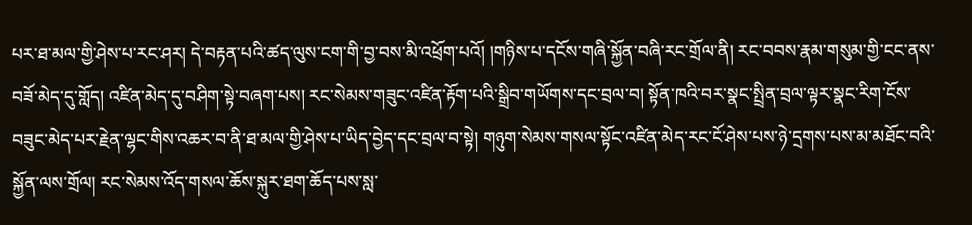པར་ཐ་མལ་གྱི་ཤེས་པ་རང་ཤར། དེ་བརྟན་པའི་ཚད་ལུས་ངག་གི་བྱ་བས་མི་འཕྲོག་པའོ། །གཉིས་པ་དངོས་གཞི་སྐྱོན་བཞི་རང་གྲོལ་ནི། རང་བབས་རྣམ་གསུམ་གྱི་ངང་ནས་བཟོ་མེད་དུ་གློད། འཛིན་མེད་དུ་བཤིག་སྟེ་བཞག་པས། རང་སེམས་གཟུང་འཛིན་རྟོག་པའི་སྒྲིབ་གཡོགས་དང་བྲལ་བ། སྟོན་ཁའི་བར་སྣང་སྤྲིན་བྲལ་ལྟར་སྣང་རིག་ངོས་བཟུང་མེད་པར་རྗེན་ལྷང་གིས་འཆར་བ་ནི་ཐ་མལ་གྱི་ཤེས་པ་ཡིད་བྱེད་དང་བྲལ་བ་སྟེ། གཉུག་སེམས་གསལ་སྟོང་འཛིན་མེད་རང་ངོ་ཤེས་པས་ཉེ་དྲགས་པས་མ་མཐོང་བའི་སྐྱོན་ལས་གྲོལ། རང་སེམས་འོད་གསལ་ཆོས་སྐུར་ཐག་ཆོད་པས་སླ་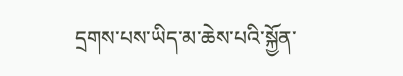དྲགས་པས་ཡིད་མ་ཆེས་པའི་སྐྱོན་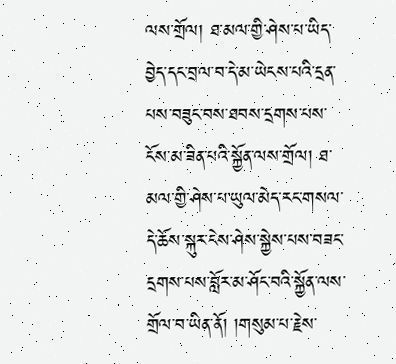ལས་གྲོལ། ཐ་མལ་གྱི་ཤེས་པ་ཡིད་བྱེད་དང་བྲལ་བ་དེ་མ་ཡེངས་པའི་དྲན་པས་བཟུང་བས་ཐབས་དྲགས་པས་ངོས་མ་ཟིན་པའི་སྐྱོན་ལས་གྲོལ། ཐ་མལ་གྱི་ཤེས་པ་ཡུལ་མེད་རང་གསལ་དེ་ཆོས་སྐུར་ངེས་ཤེས་སྐྱེས་པས་བཟང་དྲགས་པས་བློར་མ་ཤོང་བའི་སྐྱོན་ལས་གྲོལ་བ་ཡིན་ནོ། །གསུམ་པ་རྗེས་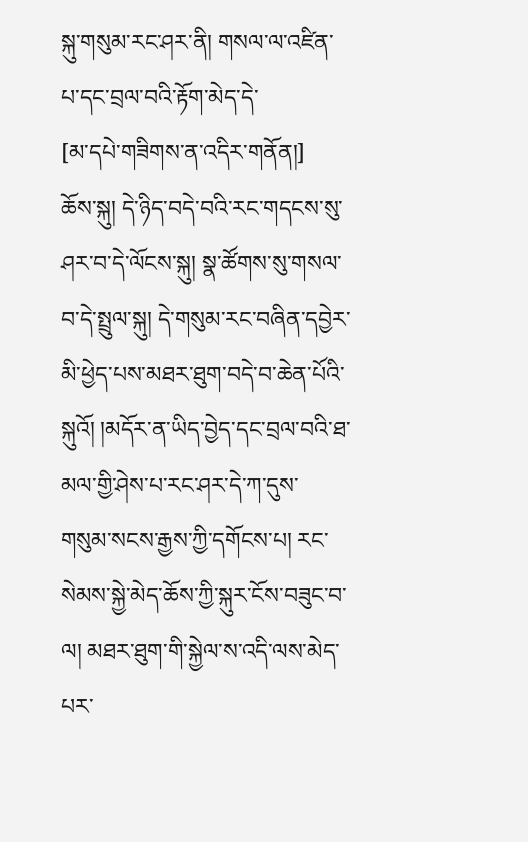སྐུ་གསུམ་རང་ཤར་ནི། གསལ་ལ་འཛིན་པ་དང་བྲལ་བའི་རྟོག་མེད་དེ་
[མ་དཔེ་གཟིགས་ན་འདིར་གནོན།]
ཆོས་སྐུ། དེ་ཉིད་བདེ་བའི་རང་གདངས་སུ་ཤར་བ་དེ་ལོངས་སྐུ། སྣ་ཚོགས་སུ་གསལ་བ་དེ་སྤྲུལ་སྐུ། དེ་གསུམ་རང་བཞིན་དབྱེར་མི་ཕྱེད་པས་མཐར་ཐུག་བདེ་བ་ཆེན་པོའི་སྐུའོ། །མདོར་ན་ཡིད་བྱེད་དང་བྲལ་བའི་ཐ་མལ་གྱི་ཤེས་པ་རང་ཤར་དེ་ཀ་དུས་གསུམ་སངས་རྒྱས་ཀྱི་དགོངས་པ། རང་སེམས་སྐྱེ་མེད་ཆོས་ཀྱི་སྐུར་ངོས་བཟུང་བ་ལ། མཐར་ཐུག་གི་སྐྱེལ་ས་འདི་ལས་མེད་པར་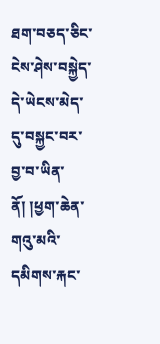ཐག་བཅད་ཅིང་ངེས་ཤེས་བསྐྱེད་དེ་ཡེངས་མེད་དུ་བསྐྱང་བར་བྱ་བ་ཡིན་ནོ། །ཕྱག་ཆེན་གའུ་མའི་དམིགས་རྐང་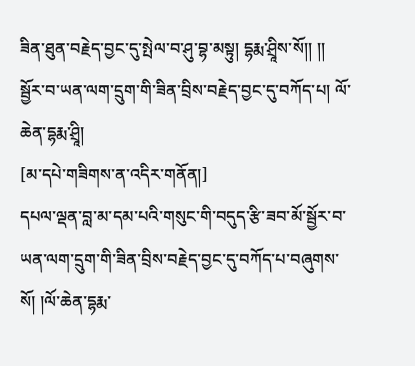ཟིན་ཐུན་བརྗེད་བྱང་དུ་སྤེལ་བ་ཤུ་བྷ་མསྟུ། དྷརྨ་ཤྲཱིས་སོ།། །།
སྦྱོར་བ་ཡན་ལག་དྲུག་གི་ཟིན་བྲིས་བརྗེད་བྱང་དུ་བཀོད་པ། ལོ་ཆེན་དྷརྨ་ཤྲཱི།
[མ་དཔེ་གཟིགས་ན་འདིར་གནོན།]
དཔལ་ལྡན་བླ་མ་དམ་པའི་གསུང་གི་བདུད་རྩི་ཟབ་མོ་སྦྱོར་བ་ཡན་ལག་དྲུག་གི་ཟིན་བྲིས་བརྗེད་བྱང་དུ་བཀོད་པ་བཞུགས་སོ། །ལོ་ཆེན་དྷརྨ་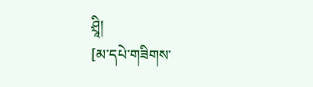ཤྲཱི།
[མ་དཔེ་གཟིགས་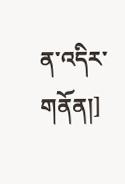ན་འདིར་གནོན།]